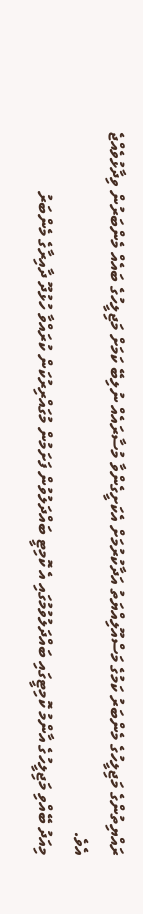ރައްޔިތުންގެ މަޖިލީހުގެ މެންބަރު ކަމުގެ މަސްއޫލިއްޔަތު އަދާކުރުމަށް އެކަށީގެންވާ މުސާރައެއް ނުލިބޭ ކަމަށް މަޖިލީހުގެ ބައެއް މެންބަރުން ވިދާޅުވެއްޖެ އެވެ.
މިއަދު ބޭއްވި މަޖިލީހުގެ އާންމު ކޮމިޓީގައި ބައްދަލުވުމުގައި އެ ކޮމިޓީ ބައްދަލުވުން ފަށަމުން މުގައްރިރުކަން ކުރައްވާ ހުޅުދޫ ދާއިރާގެ މެންބަރު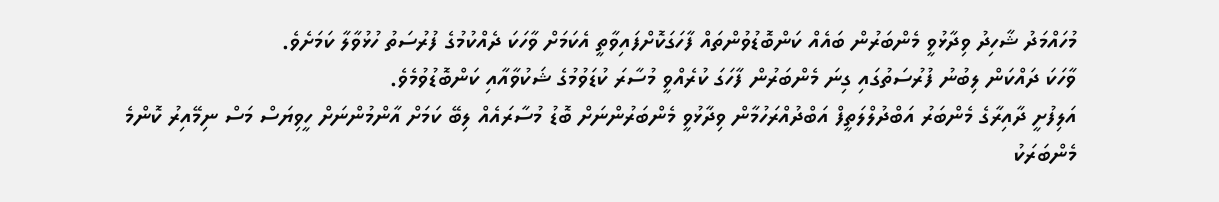މުހައްމަދު ޝާހިދު ވިދާޅުވީ މެންބަރުން ބައެއް ކަންބޮޑުވުންތައް ފާހަގަކޮށްފައިވާތީ އެކަމަށް ވާހަކަ ދެއްކުމުގެ ފުރުސަތު ހުޅުވާލާ ކަމަށެވެ.
ވާހަކަ ދައްކަން ލިބުނު ފުރުސަތުގައި ގިނަ މެންބަރުން ފާހަގަ ކުރެއްވީ މުސާރަ ކުޑަވުމުގެ ޝަކުވާއާއި ކަންބޮޑުވުމެވެ.
އަލިފުށީ ދާއިރާގެ މެންބަރު އަބްދުލްލަތީފް އަބްދުއްރަހުމާން ވިދާޅުވީ މެންބަރުންނަށް ބޮޑު މުސާރައެއް ލިބޭ ކަމަށް އާންމުންނަށް ހީވިޔަސް މަސް ނިމޭއިރު ކޮންމެ މެންބަރަކު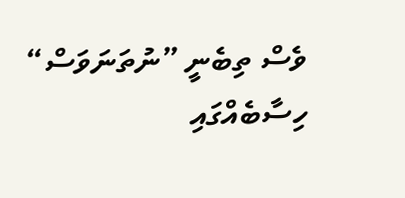ވެސް ތިބެނީ ”ނުތަނަވަސް“ ހިސާބެއްގައި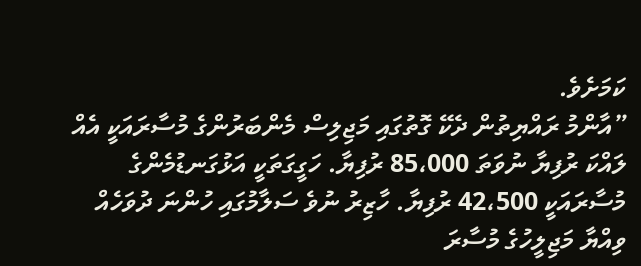ކަމަށެވެ.
”އާންމު ރައްޔިތުން ދެކޭ ގޮތުގައި މަޖިލިސް މެންބަރުންގެ މުސާރައަކީ އެއް ލައްކަ ރުފިޔާ ނުވަތަ 85،000 ރުފިޔާ. ހަގީގަތަކީ އަޅުގަނޑުމެންގެ މުސާރައަކީ 42،500 ރުފިޔާ. ހާޒިރު ނުވެ ސަލާމުގައި ހުންނަ ދުވަހެއް ވިއްޔާ މަޖިލީހުގެ މުސާރަ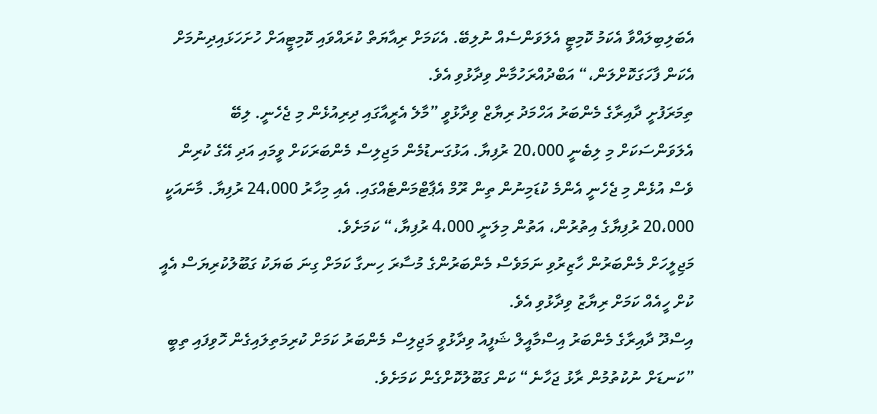އެބަލިބިލައްވާ އެކަމު ކޮމިޓީ އެލަވަންސެއް ނުލިބޭ. އެކަމަށް ރިއާޔަތް ކުރައްވައި ކޮމިޓީއަށް ހުށަހަޅައިދިނުމަށް އެކަން ފާހަގަކޮށްލަން،“ އަބްދުއްރަހުމާން ވިދާޅުވި އެވެ.
ތިމަރަފުށީ ދާއިރާގެ މެންބަރު އަހްމަދު ރިޔާޒް ވިދާޅުވީ ”މާލެ އެރީއާގައި ދިރިއުޅެން މި ޖެހެނީ. ލިބޭ އެލަވަންސަކަށް މި ލިބެނީ 20،000 ރުފިޔާ. އަޅުގަނޑުމެން މަޖިލިސް މެންބަރަކަށް ވީމައި އަދި އޭގެ ކުރިން ވެސް އުޅެން މި ޖެހެނީ އެންމެ ކުޑަމިނުން ތިން ރޫމް އެޕާޓްމަންޓެއްގައި. އެއި މިހާރު 24،000 ރުފިޔާ. މާނައަކީ 20،000 ރުފިޔާގެ އިތުރުން، އަތުން މިލަނީ 4،000 ރުފިޔާ،“ ކަމަށެވެ.
މަޖިލީހަށް މެންބަރުން ހާޒިރުވި ނަމަވެސް މެންބަރުންގެ މުސާރަ ހިނގާ ކަމަށް ގިނަ ބަޔަކު ގަބޫލުކުރިޔަސް އެއީ ކުށް ހީއެއް ކަމަށް ރިޔާޒު ވިދާޅުވި އެވެ.
އިސްދޫ ދާއިރާގެ މެންބަރު އިސްމާއީލް ޝަފީއު ވިދާޅުވީ މަޖިލިސް މެންބަރު ކަމަށް ކުރިމަތިލައިގެން ހޮވިފައި ތިބީ ”ކަނޑަށް ނުކުތުމުން ރާޅު ޖަހާނެ“ ކަން ގަބޫލުކޮށްގެން ކަމަށެވެ.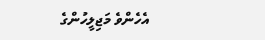އެހެންވެ މަޖިލީހުންގެ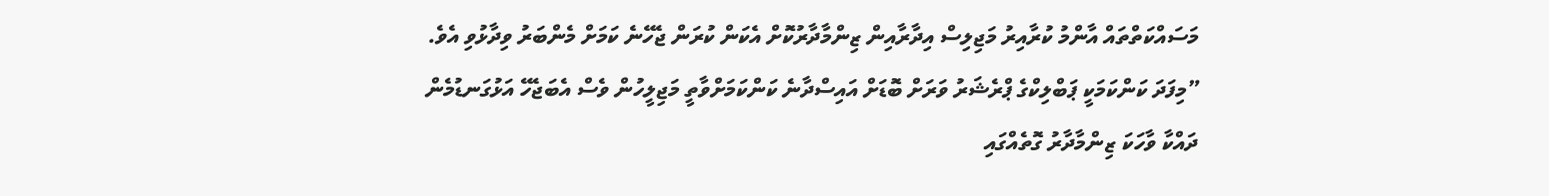މަސައްކަތްތައް އާންމު ކުރާއިރު މަޖިލިސް އިދާރާއިން ޒިންމާދާރުކޮށް އެކަން ކުރަން ޖެހޭނެ ކަމަށް މެންބަރު ވިދާޅުވި އެވެ.
”މިފަދަ ކަންކަމަކީ ޕަބްލިކްގެ ޕްރެޝަރު ވަރަށް ބޮޑަށް އައިސްދާނެ ކަންކަމަށްވާތީ މަޖިލީހުން ވެސް އެބަޖެހޭ އަޅުގަނޑުމެން ދައްކާ ވާހަކަ ޒިންމާދާރު ގޮތެއްގައި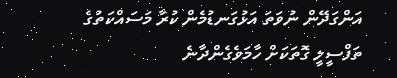އަންގަދޭން ނުވަތަ އަޅުގަނޑުމެން ކުރާ މަސައްކަތުގެ ތަފްސީލީ ގޮތަކަށް ހާމަވެގެންދާނެ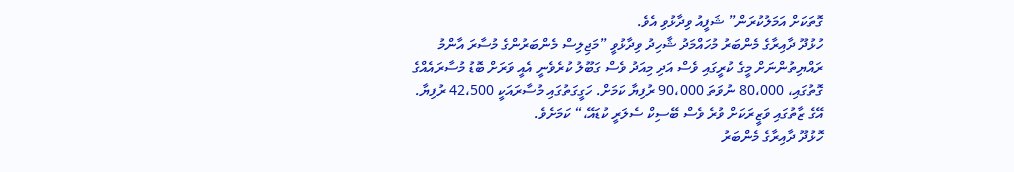ގޮތަކަށް އަމަލުކުރަން” ޝަފީއު ވިދާޅުވި އެވެ.
ހުޅުދޫ ދާއިރާގެ މެންބަރު މުހައްމަދު ޝާހިދު ވިދާޅުވީ ”މަޖިލިސް މެންބަރުންގެ މުސާރަ އާންމު ރައްޔިތުންނަށް މީގެ ކުރީގައި ވެސް އަދި މިއަދު ވެސް ގަބޫލު ކުރެވެނީ އެއީ ވަރަށް ބޮޑު މުސާރައެއްގެ ގޮތުގައި، 80،000 ނުވަތަ 90،000 ރުފިޔާ ކަމަށް. ހަގީގަތުގައި މުސާރައަކީ 42،500 ރުފިޔާ. އޭގެ ޒާތުގައި ވަޒީރަކަށް ވުރެ ވެސް ބޭސިކް ސެލަރީ ކުޑައޭ،“ ކަމަށެވެ.
ހޮޅުދޫ ދާއިރާގެ މެންބަރު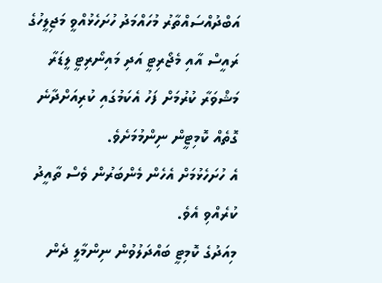އަބްދުއްސައްތާރު މުހައްމަދު ހުށަހެޅުއްވީ މަޖިލީހުގެ ރައީސް އާއި މެޖޯރިޓީ އަދި މައިނޯރިޓީ ލީޑަރާ މަޝްވަރާ ކުރުމަށް ފަހު އެކަމުގައި ކުރިއަށްދާނެ ގޮތެއް ކޮމިޓީން ނިންމުމަށެވެ.
އެ ހުށަހެޅުމަށް އެހެން މެންބަރުން ވެސް ތާއީދު ކުރެއްވި އެވެ.
މިއަދުގެ ކޮމިޓީ ބައްދަލުވުން ނިންމާލީ ދެން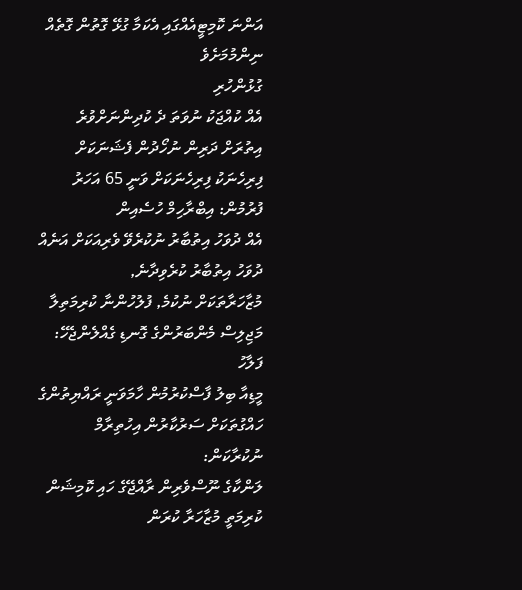އަންނަ ކޮމިޓީއެއްގައި އެކަމާ ގުޅޭ ގޮތުން ގޮތެއް ނިންމުމަށެވެ
ގުޅުންހުރި
އެއް ކުއްޖަކު ނުވަތަ ދެ ކުދިންނަށްވުރެ އިތުރަށް ދަރިން ނުހޯދުން ފެޝަނަކަށް
ފިރިހެނަކު ފިރިހެނަކަށް ވަނީ 65 އަހަރު ފުރުމުން: އިބްރާހިމް ހުސެއިން
އެއް ދުވަހު އިތުބާރު ނުކުރެވޭ ވެރިއަކަށް އަނެއް ދުވަހު އިތުބާރު ކުރެވިދާނެ,
މުޒާހަރާތަކަށް ނުކުމެ, ފުލުހުންނާ ކުރިމަތިލާ މަޖިލިސް މެންބަރުންގެ ގޮނޑި ގެއްލެންޖެހޭ: ފަލާހު
މީޑިއާ ބިލު ފާސްކުރުމުން ހާމަވަނީ ރައްޔިތުންގެ ހައްގުތަކަށް ސަރުކާރުން އިހުތިރާމް ނުކުރާކަން:
ލަންކާގެ ނޫސްވެރިން ރާއްޖޭގެ ހައި ކޮމިޝަން ކުރިމަތީ މުޒާހަރާ ކުރަން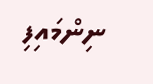ނިންމައިފި